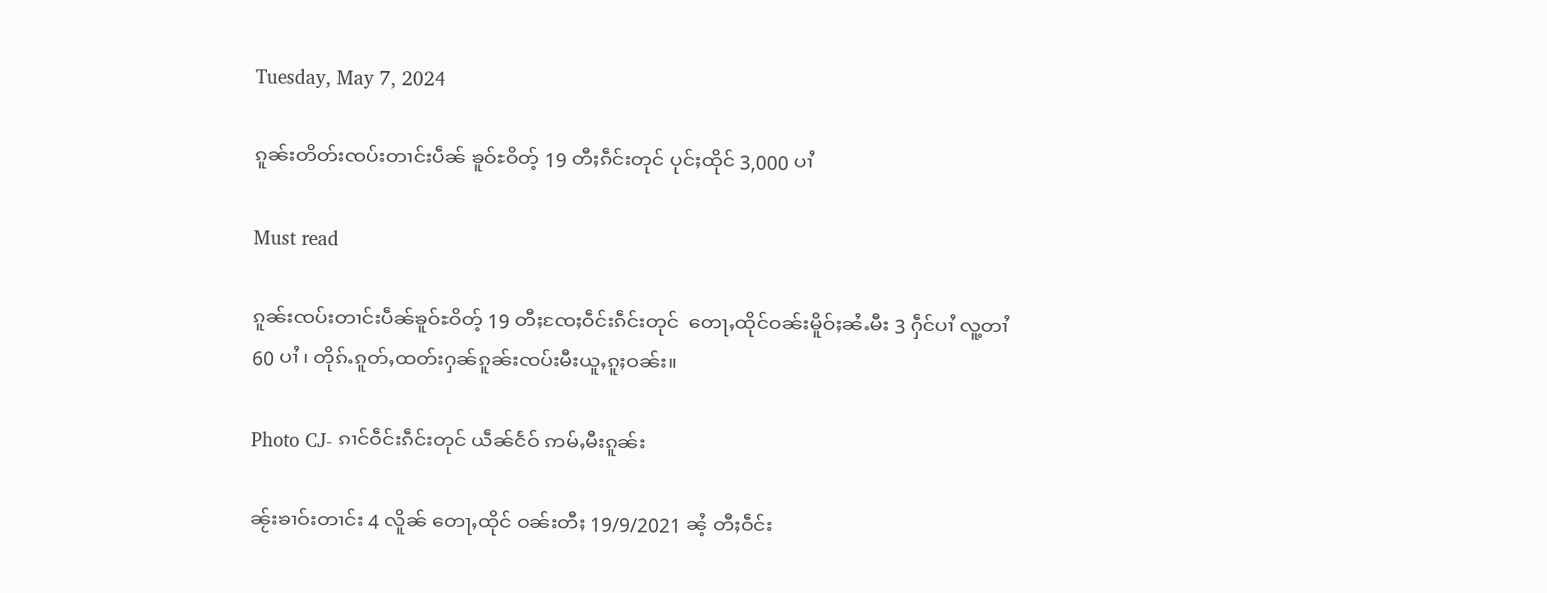Tuesday, May 7, 2024

ၵူၼ်းတိတ်းၸပ်းတၢင်းပဵၼ် ၶူဝ်ႊဝိတ့် 19 တီႈၵဵင်းတုင် ပုင်ႈထိုင် 3,000 ပၢႆ

Must read

ၵူၼ်းၸပ်းတၢင်းပဵၼ်ၶူဝ်ႊဝိတ့် 19 တီႈၸႄႈဝဵင်းၵဵင်းတုင်  တေႃႇထိုင်ဝၼ်းမိူဝ်ႈၼႆႉမီး 3 ႁဵင်ပၢႆ လူ့တၢႆ 60 ပၢႆ ၊ တိုၵ်ႉၵူတ်ႇထတ်းႁၼ်ၵူၼ်းၸပ်းမီးယူႇၵူႈဝၼ်း။

Photo CJ- ၵၢင်ဝဵင်းၵဵင်းတုင် ယဵၼ်ငႅဝ် ဢမ်ႇမီးၵူၼ်း

ၼႂ်းၶၢဝ်းတၢင်း 4 လိူၼ် တေႃႇထိုင် ဝၼ်းတီႈ 19/9/2021 ၼႆ့ တီႈဝဵင်း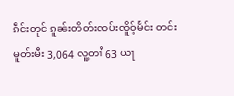ၵဵင်းတုင် ၵူၼ်းတိတ်းၸပ်းၸိူဝ့်မႅင်း တင်းမူတ်းမီး 3,064 လူ့တၢႆ 63 ယႃ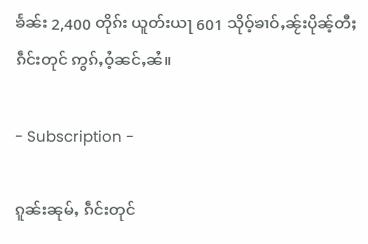ၶႅၼ်း 2,400 တိုၵ်း ယူတ်းယႃ 601 သိုဝ့်ၶၢဝ်ႇၼႂ်းပိုၼ့်တီႈၵဵင်းတုင် ဢွၵ်ႇဝႆ့ၼင်ႇၼႆ။

- Subscription -

ၵူၼ်းၼုမ်ႇ ၵဵင်းတုင်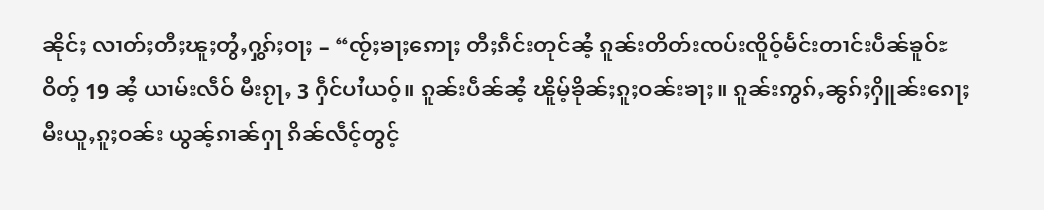ၼိုင်ႈ လၢတ်ႈတီႈၽူႈတွႆႇႁွၵ်ႈဝႃႈ – “ၸႂ်ႈၶႃႈဢေႃႈ တီႈၵဵင်းတုင်ၼႆ့ ၵူၼ်းတိတ်းၸပ်းၸိူဝ့်မႅင်းတၢင်းပဵၼ်ၶူဝ်ႊဝိတ့် 19 ၼႆ့ ယၢမ်းလဵဝ် မီးၵႂႃႇ 3 ႁဵင်ပၢႆယဝ့်။ ၵူၼ်းပဵၼ်ၼႆ့ ၽိူမ့်ၶိုၼ်ႈၵူႈဝၼ်းၶႃႈ။ ၵူၼ်းဢွၵ်ႇၼွၵ်ႈႁိူၼ်းၵေႃႈ မီးယူႇၵူႈဝၼ်း ယွၼ့်ၵၢၼ်ႁႃ ၵိၼ်လဵင့်တွင့်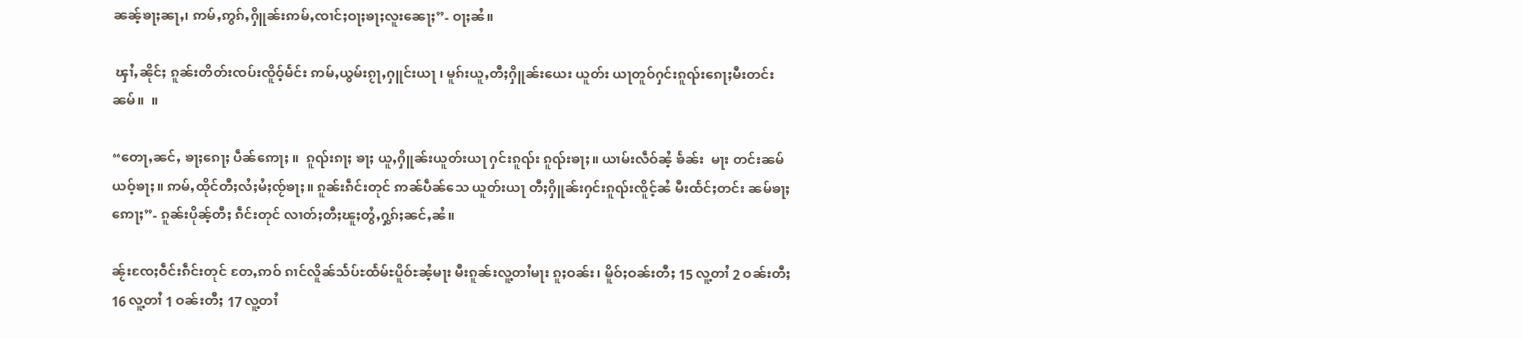ၼၼ့်ၶႃႈၼႃႇ၊ ဢမ်ႇဢွၵ်ႇႁိူၼ်းဢမ်ႇၸၢင်ႈဝႃႈၶႃႈလူးၼေႃႈ”- ဝႃႈၼႆ။

 ၾၢႆႇၼိုင်ႈ ၵူၼ်းတိတ်းၸပ်းၸိူဝ့်မႅင်း ဢမ်ႇယွမ်းၵႂႃႇႁူင်းယႃ ၊ မူၵ်းယူႇတီႈႁိူၼ်းယေး ယူတ်း ယႃတူဝ်ႁင်းၵူၺ်းၵေႃႈမီးတင်းၼမ်။  ။

“တေႃႇၼင်ႇ ၶႃႈၵေႃႈ ပဵၼ်ဢေႃႈ ။  ၵူၺ်းၵႃႈ ၶႃႈ ယူႇႁိူၼ်းယူတ်းယႃ ႁင်းၵူၺ်း ၵူၺ်းၶႃႈ။ ယၢမ်းလဵဝ်ၼႆ့ ၶႅၼ်း  မႃး တင်းၼမ်ယဝ့်ၶႃႈ။ ဢမ်ႇထိုင်တီႈလႆႈမႆႈၸႂ်ၶႃႈ။ ၵူၼ်းၵဵင်းတုင် ဢၼ်ပဵၼ်သေ ယူတ်းယႃ တီႈႁိူၼ်းႁင်းၵူၺ်းၸိူင့်ၼႆ မီးထႅင်ႈတင်း ၼမ်ၶႃႈဢေႃႈ”- ၵူၼ်းပိုၼ့်တီႈ ၵဵင်းတုင် လၢတ်ႈတီႈၽူႈတွႆႇႁွၵ်ႈၼင်ႇၼႆ။

ၼႂ်းၸႄႈဝဵင်းၵဵင်းတုင် တႄႇဢဝ် ၵၢင်လိူၼ်သႅပ်ႊထႅမ်ႊပိူဝ်ႊၼႆ့မႃး မီးၵူၼ်းလူ့တၢႆမႃး ၵူႈဝၼ်း၊ မိူဝ်ႈဝၼ်းတီႈ 15 လူ့တၢႆ 2 ဝၼ်းတီႈ 16 လူ့တၢႆ 1 ဝၼ်းတီႈ 17 လူ့တၢႆ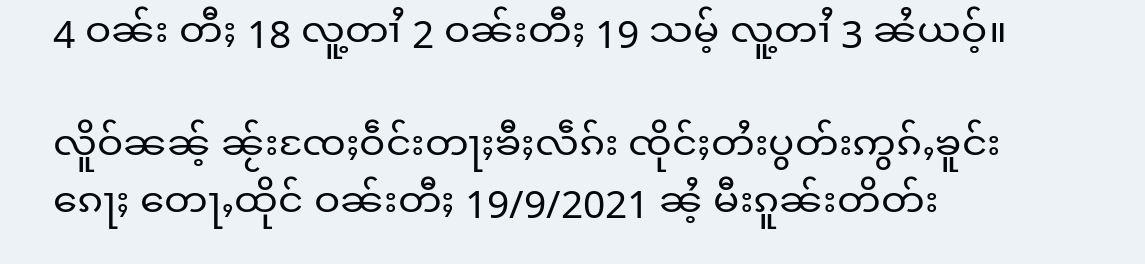4 ဝၼ်း တီႈ 18 လူ့တၢႆ 2 ဝၼ်းတီႈ 19 သမ့် လူ့တၢႆ 3 ၼႆယဝ့်။

လိူဝ်ၼၼ့် ၼႂ်းၸႄႈဝဵင်းတႃႈၶီႈလဵၵ်း ၸိုင်ႈတႆးပွတ်းဢွၵ်ႇၶူင်းၵေႃႈ တေႃႇထိုင် ဝၼ်းတီႈ 19/9/2021 ၼႆ့ မီးၵူၼ်းတိတ်း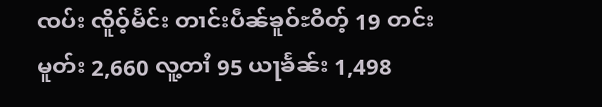ၸပ်း ၸိူဝ့်မႅင်း တၢင်းပဵၼ်ၶူဝ်ႊဝိတ့် 19 တင်းမူတ်း 2,660 လူ့တၢႆ 95 ယႃၶႅၼ်း 1,498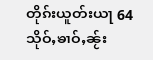တိုၵ်းယူတ်းယႃ 64 သိုဝ်ႇၶၢဝ်ႇၼႂ်း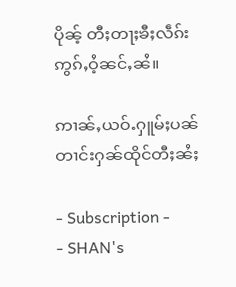ပိုၼ့် တီႈတႃႈၶီႈလဵၵ်း ဢွၵ်ႇဝႆ့ၼင်ႇၼႆ။

ဢၢၼ်ႇယဝ်ႉႁူမ်ႈပၼ်တၢင်းႁၼ်ထိုင်တီႈၼႆႈ

- Subscription -
- SHAN's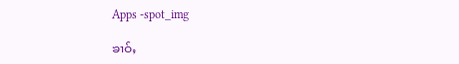Apps -spot_img

ၶၢဝ်ႇ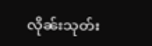လိုၼ်းသုတ်း